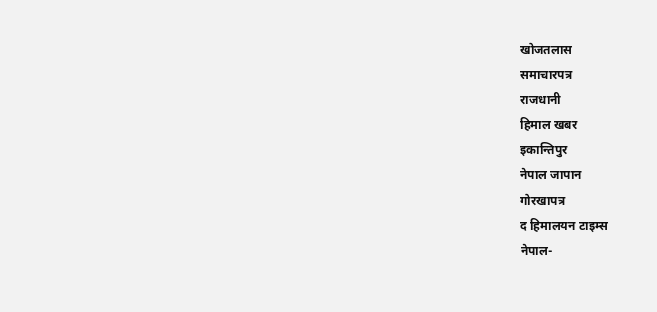खोजतलास
समाचारपत्र
राजधानी
हिमाल खबर
इकान्तिपुर
नेपाल जापान
गोरखापत्र
द हिमालयन टाइम्स
नेपाल-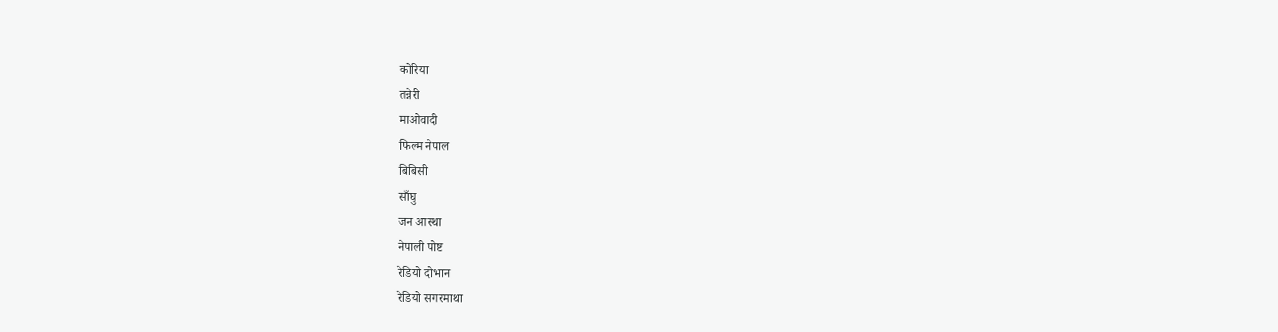कोरिया
तन्नेरी
माओवादी
फिल्म नेपाल
बिबिसी
साँघु
जन आस्था
नेपाली पोष्ट
रेडियो दोभान
रेडियो सगरमाथा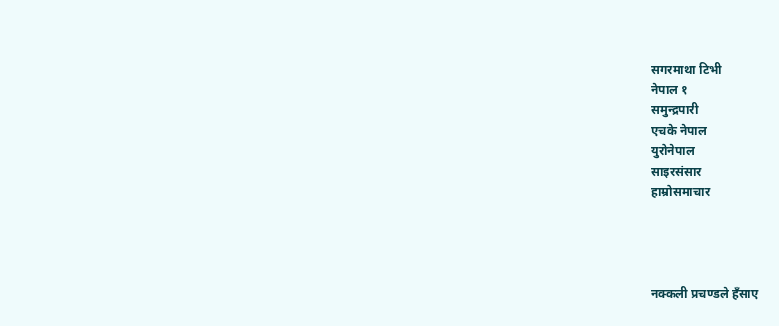सगरमाथा टिभी
नेपाल १
समुन्द्रपारी
एचके नेपाल
युरोनेपाल
साइरसंसार
हाम्रोसमाचार




नक्कली प्रचण्डले हँसाए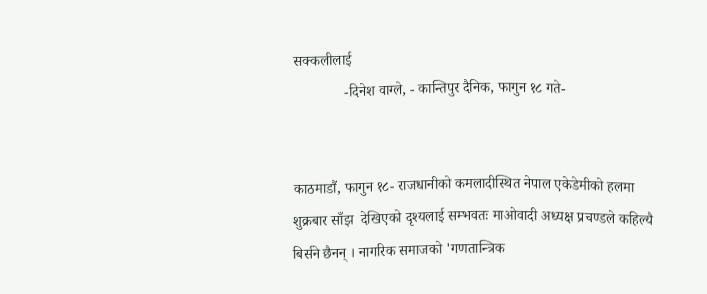सक्कलीलाई
              -दिनेश वाग्ले, - कान्तिपुर दैनिक, फागुन १८ गते-


काठमाडौं, फागुन १८- राजधानीको कमलादीस्थित नेपाल एकेडेमीको हलमा शुक्रबार साँझ  देखिएको दृश्यलाई सम्भवतः माओवादी अध्यक्ष प्रचण्डले कहिल्यै बिर्सने छैनन् । नागरिक समाजको 'गणतान्त्रिक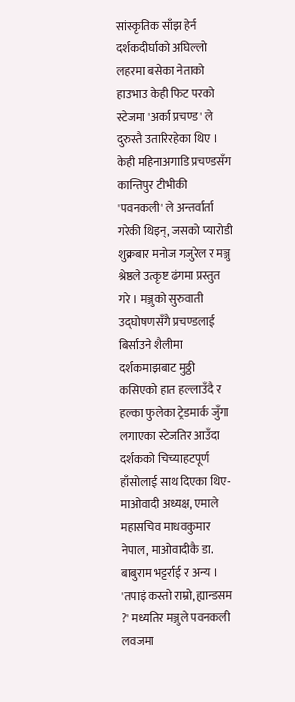सांस्कृतिक साँझ हेर्न दर्शकदीर्घाको अघिल्लो लहरमा बसेका नेताको हाउभाउ केही फिट परको स्टेजमा 'अर्का प्रचण्ड' ले दुरुस्तै उतारिरहेका थिए । केही महिनाअगाडि प्रचण्डसँग कान्तिपुर टीभीकी 'पवनकली' ले अन्तर्वार्ता गरेकी थिइन्, जसको प्यारोडी शुक्रबार मनोज गजुरेल र मञ्जु श्रेष्ठले उत्कृष्ट ढंगमा प्रस्तुत गरे । मञ्जुको सुरुवाती उद्घोषणसँगै प्रचण्डलाई बिर्साउने शैलीमा दर्शकमाझबाट मुठ्ठी कसिएको हात हल्लाउँदै र हल्का फुलेका ट्रेडमार्क जुँगा लगाएका स्टेजतिर आउँदा दर्शकको चिच्याहटपूर्ण हाँसोलाई साथ दिएका थिए- माओवादी अध्यक्ष, एमाले महासचिव माधवकुमार नेपाल, माओवादीकै डा. बाबुराम भट्टर्राई र अन्य ।
'तपाइं कस्तो राम्रो, ह्यान्डसम ?' मध्यतिर मञ्जुले पवनकली लवजमा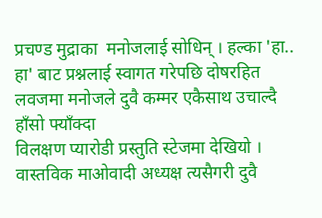प्रचण्ड मुद्राका  मनोजलाई सोधिन् । हल्का 'हा.. हा' बाट प्रश्नलाई स्वागत गरेपछि दोषरहित लवजमा मनोजले दुवै कम्मर एकैसाथ उचाल्दै हाँसो फ्याँक्दा
विलक्षण प्यारोडी प्रस्तुति स्टेजमा देखियो । वास्तविक माओवादी अध्यक्ष त्यसैगरी दुवै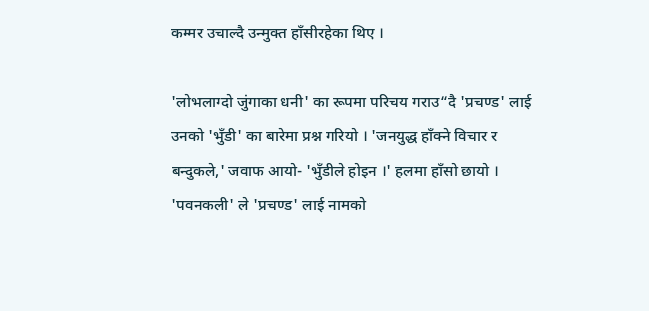कम्मर उचाल्दै उन्मुक्त हाँसीरहेका थिए ।

'लोभलाग्दो जुंगाका धनी' का रूपमा परिचय गराउ“दै 'प्रचण्ड' लाई उनको 'भुँडी' का बारेमा प्रश्न गरियो । 'जनयुद्ध हाँक्ने विचार र बन्दुकले,' जवाफ आयो- 'भुँडीले होइन ।' हलमा हाँसो छायो । 'पवनकली' ले 'प्रचण्ड' लाई नामको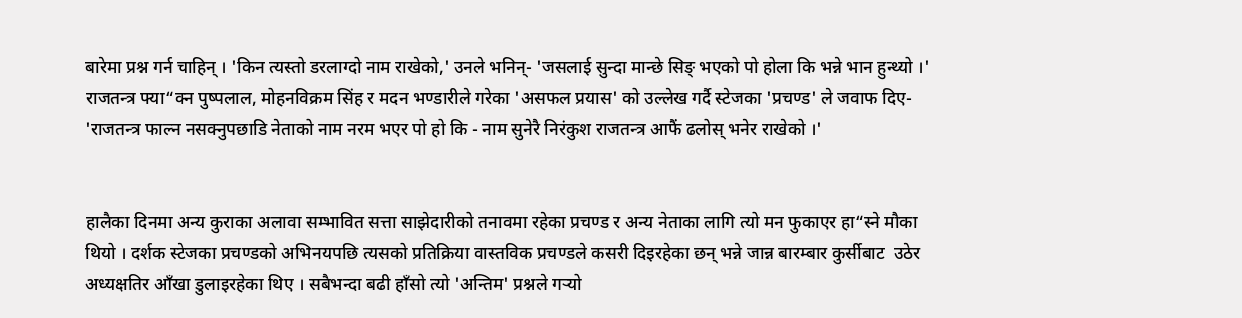बारेमा प्रश्न गर्न चाहिन् । 'किन त्यस्तो डरलाग्दो नाम राखेको,' उनले भनिन्- 'जसलाई सुन्दा मान्छे सिङ् भएको पो होला कि भन्ने भान हुन्थ्यो ।' राजतन्त्र फ्या“क्न पुष्पलाल, मोहनविक्रम सिंह र मदन भण्डारीले गरेका 'असफल प्रयास' को उल्लेख गर्दै स्टेजका 'प्रचण्ड' ले जवाफ दिए- 'राजतन्त्र फाल्न नसक्नुपछाडि नेताको नाम नरम भएर पो हो कि - नाम सुनेरै निरंकुश राजतन्त्र आफैं ढलोस् भनेर राखेको ।'


हालैका दिनमा अन्य कुराका अलावा सम्भावित सत्ता साझेदारीको तनावमा रहेका प्रचण्ड र अन्य नेताका लागि त्यो मन फुकाएर हा“स्ने मौका थियो । दर्शक स्टेजका प्रचण्डको अभिनयपछि त्यसको प्रतिक्रिया वास्तविक प्रचण्डले कसरी दिइरहेका छन् भन्ने जान्न बारम्बार कुर्सीबाट  उठेर अध्यक्षतिर आँखा डुलाइरहेका थिए । सबैभन्दा बढी हाँसो त्यो 'अन्तिम' प्रश्नले गर्‍यो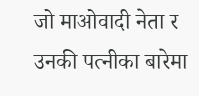जो माओवादी नेता र उनकी पत्नीका बारेमा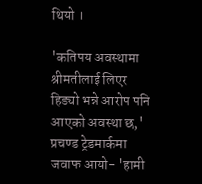थियो ।

'कतिपय अवस्थामा श्रीमतीलाई लिएर हिड्यो भन्ने आरोप पनि आएको अवस्था छ,' प्रचण्ड ट्रेडमार्कमा जवाफ आयो- 'हामी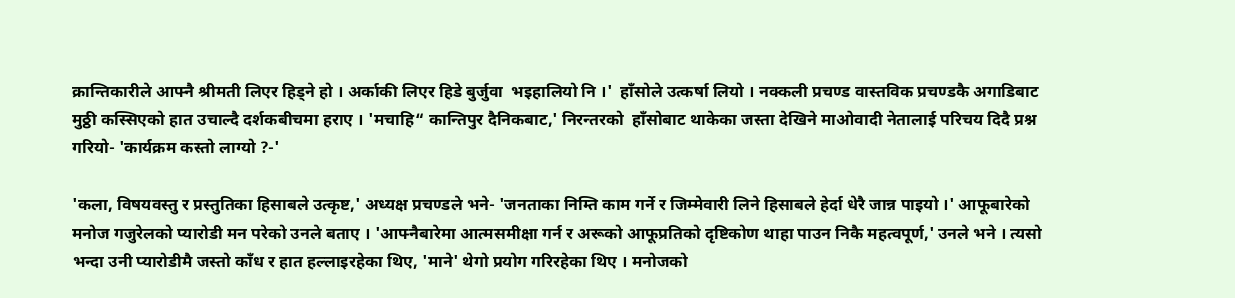क्रान्तिकारीले आफ्नै श्रीमती लिएर हिड्ने हो । अर्काकी लिएर हिडे बुर्जुवा  भइहालियो नि ।'  हाँसोले उत्कर्षा लियो । नक्कली प्रचण्ड वास्तविक प्रचण्डकै अगाडिबाट मुठ्ठी कस्सिएको हात उचाल्दै दर्शकबीचमा हराए । 'मचाहि“ कान्तिपुर दैनिकबाट,' निरन्तरको  हाँसोबाट थाकेका जस्ता देखिने माओवादी नेतालाई परिचय दिदै प्रश्न गरियो- 'कार्यक्रम कस्तो लाग्यो ?-'

'कला, विषयवस्तु र प्रस्तुतिका हिसाबले उत्कृष्ट,' अध्यक्ष प्रचण्डले भने- 'जनताका निम्ति काम गर्ने र जिम्मेवारी लिने हिसाबले हेर्दा धेरै जान्न पाइयो ।' आफूबारेको मनोज गजुरेलको प्यारोडी मन परेको उनले बताए । 'आफ्नैबारेमा आत्मसमीक्षा गर्न र अरूको आफूप्रतिको दृष्टिकोण थाहा पाउन निकै महत्वपूर्ण,' उनले भने । त्यसो भन्दा उनी प्यारोडीमै जस्तो काँध र हात हल्लाइरहेका थिए, 'माने' थेगो प्रयोग गरिरहेका थिए । मनोजको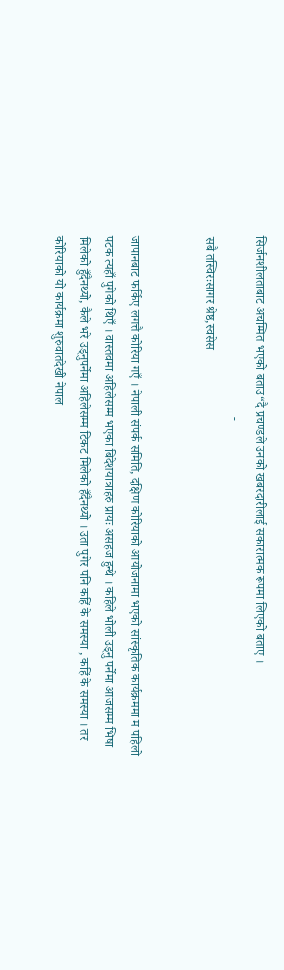सिर्जनशीलताबाट अचम्मित भएको बताउ“दै प्रचण्डले उनको खबरदारीलाई सकारात्मक रूपमा लिएको बताए ।
                                                          -
सबै तस्विरःसागर श्रेष्ठ,स्वसेस


जापानबाट फर्किए लगत्तै कोरिया गएँ । नेपाली संपर्क समिति, दक्षिण कोरियाको आयोजनामा भएको सांस्कृतिक कार्यक्रममा म पहिलो पटक त्यहाँ पुगेको थिएँ । वास्तवमा अहिलेसम्म भएका बिदेशयात्राहरु प्रायः असहज हुन्थे । कहिले भोली उड्नु पर्नेमा आजसम्म भिषा मिलेको हुँदैनथ्यो, कैले भरे उड्नुपर्नेमा अहिलेसम्म टिकट मिलेको हँदैनथ्यो । उता पुगेर पनि कहिं के समस्या , कहिं के समस्या । तर कोरियाको यो कार्यक्रमा शुरुवातदेखी नेपाल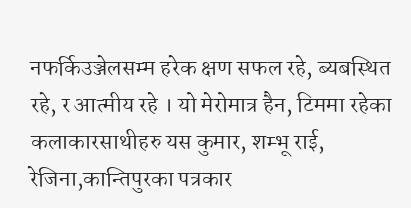नफर्किउञ्जेलसम्म हरेक क्षण सफल रहे, ब्यबस्थित रहे, र आत्मीय रहे । यो मेरोमात्र हैन, टिममा रहेका कलाकारसाथीहरु यस कुमार, शम्भू राई, रेजिना,कान्तिपुरका पत्रकार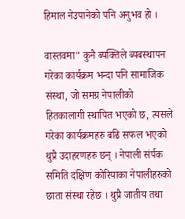हिमाल नेउपानेको पनि अनुभव हो ।

वास्तवमा" कुनै ब्यक्तिले ब्यबस्थापन गरेका कार्यक्रम भन्दा पनि सामाजिक संस्था, जो समग्र नेपालीको हितकालागी स्थापित भएको छ, त्यसले गरेका कार्यक्रमहरु बढि सफल भएको थुप्रै उदाहरणहरु छन् । नेपाली संर्पक समिति दक्षिण कोरियाका नेपालीहरुको छाता संस्था रहेछ । थुप्रै जातीय तथा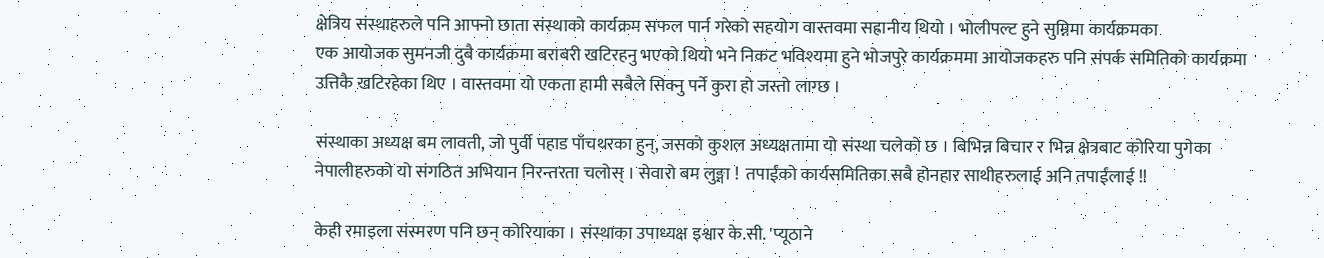क्षेत्रिय संस्थाहरुले पनि आफ्नो छाता संस्थाको कार्यक्रम सफल पार्न गरेको सहयोग वास्तवमा सह्रानीय थियो । भोलीपल्ट हुने सुम्निमा कार्यक्रमका
एक आयोजक सुमनजी दुबै कार्यक्रमा बराबरी खटिरहनु भएको थियो भने निकट भविश्यमा हुने भोजपुरे कार्यक्रममा आयोजकहरु पनि संपर्क समितिको कार्यक्रमा उत्तिकै खटिरहेका थिए । वास्तवमा यो एकता हामी सबैले सिक्नु पर्ने कुरा हो जस्तो लाग्छ ।

संस्थाका अध्यक्ष बम लावती, जो पुर्वी पहाड पाँचथरका हुन्, जसको कुशल अध्यक्षतामा यो संस्था चलेको छ । बिभिन्न बिचार र भिन्न क्षेत्रबाट कोरिया पुगेका नेपालीहरुको यो संगठित अभियान निरन्तरता चलोस् । सेवारो बम लुङ्गा !  तपाईंको कार्यसमितिका सबै होनहार साथीहरुलाई अनि तपाईंलाई !!

केही रमाइला संस्मरण पनि छन् कोरियाका । संस्थाका उपाध्यक्ष इश्वार के.सी. 'प्यूठाने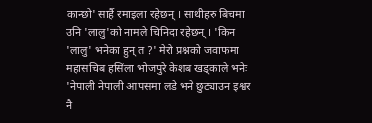कान्छो' सार्है रमाइला रहेछन् । साथीहरु बिचमा उनि 'लालु'को नामले चिनिदा रहेछन् । 'किन 'लालु' भनेका हुन् त ?' मेरो प्रश्नको जवाफमा महासचिब हसिंला भोजपुरे केशब खड्काले भनेः 'नेपाली नेपाली आपसमा लडे भने छुट्याउन इश्वर नै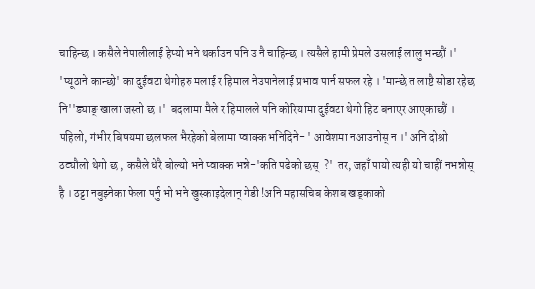चाहिन्छ । कसैले नेपालीलाई हेप्यो भने थर्काउन पनि उ नै चाहिन्छ । त्यसैले हामी प्रेमले उसलाई लालु भन्छौं ।'  'प्यूठाने कान्छो' का दुईवटा थेगोहरु मलाई र हिमाल नेउपानेलाई प्रभाव पार्न सफल रहे । 'मान्छे त लाष्टै सोडा रहेछ नि''ड्याङ् खाला जस्तो छ ।'  बदलामा मैले र हिमालले पनि कोरियामा दुईवटा थेगो हिट बनाएर आएकाछौं । पहिलो, गंभीर बिषयमा छलफल भैरहेको बेलामा प्वाक्क भनिदिने- ' आवेशमा नआउनोस् न ।' अनि दोश्रो ठट्यौलो थेगो छ , कसैले धेरै बोल्यो भने प्वाक्क भन्ने-'कति पढेको छस्  ?'  तर, जहाँ पायो त्यही यो चाहीं नभन्नोस् है । ठट्टा नबुझ्नेका फेला पर्नु भो भने खुस्काइदेलान् गेडी !अनि महासचिब केशब खड्काको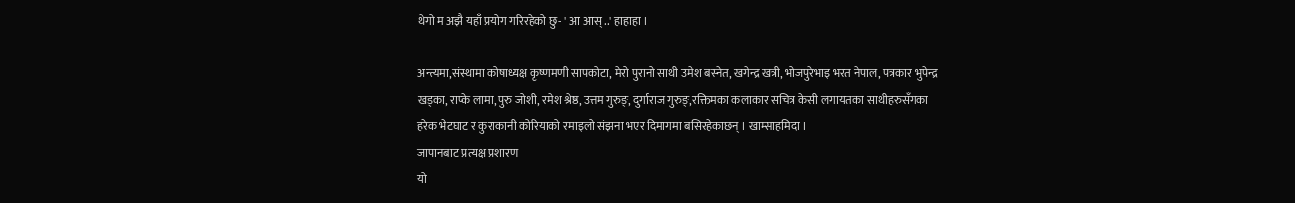थेगो म अझै यहाँ प्रयोग गरिरहेको छु- ' आ आस् ..' हाहाहा ।

अन्त्यमा,संस्थामा कोषाध्यक्ष कृष्णमणी सापकोटा, मेरो पुरानो साथी उमेश बस्नेत, खगेन्द्र खत्री, भोजपुरेभाइ भरत नेपाल, पत्रकार भुपेन्द्र खड्का, राप्के लामा, पुरु जोशी, रमेश श्रेष्ठ, उत्तम गुरुङ्, दुर्गाराज गुरुङ्,रक्तिमका कलाकार सचित्र केसी लगायतका साथीहरुसँगका हरेक भेटघाट र कुराकानी कोरियाको रमाइलो संझना भएर दिमागमा बसिरहेकाछन् । खाम्साहमिदा ।
जापानबाट प्रत्यक्ष प्रशारण
यो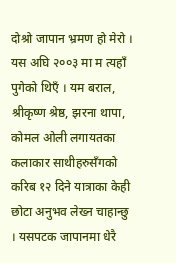दोश्रो जापान भ्रमण हो मेरो । यस अघि २००३ मा म त्यहाँ पुगेको थिएँ । यम बराल, श्रीकृष्ण श्रेष्ठ, झरना थापा, कोमल ओली लगायतका कलाकार साथीहरुसँगको करिब १२ दिने यात्राका केही छोटा अनुभव लेख्न चाहान्छु । यसपटक जापानमा धेरै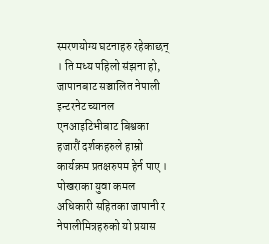स्मरणयोग्य घटनाहरु रहेकाछन् । ति मध्य पहिलो संझना हो, जापानबाट सञ्चालित नेपाली इन्टरनेट च्यानल एनआइटिभीबाट बिश्वका हजारौं दर्शकहरुले हाम्रो कार्यक्रम प्रतक्षरुपम हेर्न पाए । पोखराका युवा कमल अधिकारी सहितका जापानी र नेपालीमित्रहरुको यो प्रयास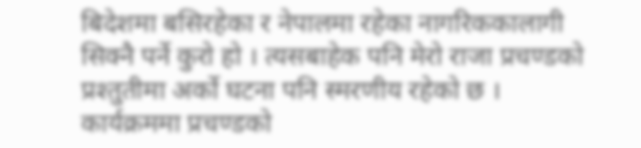बिदेशमा बसिरहेका र नेपालमा रहेका नागरिककालागी सिक्नै पर्ने कुरो हो । त्यसबाहेक पनि मेरो राजा प्रचण्डको प्रश्तुतीमा अर्को घटना पनि स्मरणीय रहेको छ । कार्यक्रममा प्रचण्डको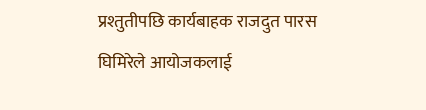प्रश्तुतीपछि कार्यबाहक राजदुत पारस घिमिरेले आयोजकलाई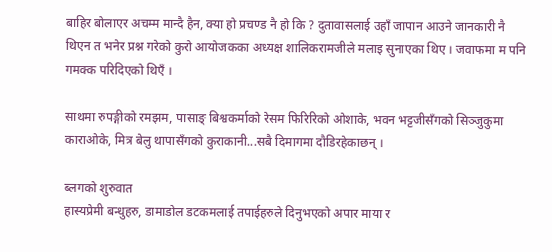बाहिर बोलाएर अचम्म मान्दै हैन, क्या हो प्रचण्ड नै हो कि ? दुतावासलाई उहाँ जापान आउने जानकारी नै थिएन त भनेर प्रश्न गरेको कुरो आयोजकका अध्यक्ष शालिकरामजीले मलाइ सुनाएका थिए । जवाफमा म पनि गमक्क परिदिएको थिएँ ।

साथमा रुपङ्गीको रमझम, पासाङ् बिश्वकर्माको रेसम फिरिरिको ओशाके, भवन भट्टजीसँगको सिञ्जुकुमा काराओके, मित्र बेलु थापासँगको कुराकानी...सबै दिमागमा दौडिरहेकाछन् ।

ब्लगको शुरुवात
हास्यप्रेमी बन्धुहरु, डामाडोल डटकमलाई तपाईहरुले दिनुभएको अपार माया र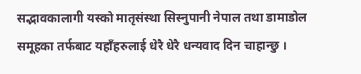सद्भावकालागी यस्को मातृसंस्था सिस्नुपानी नेपाल तथा डामाडोल समूहका तर्फबाट यहाँहरुलाई धेरै धेरै धन्यवाद दिन चाहान्छु ।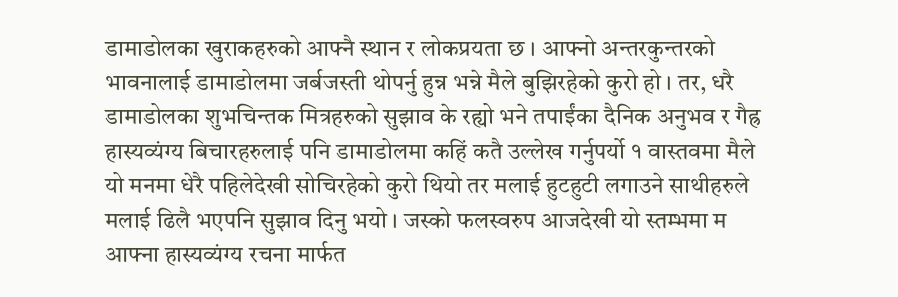डामाडोलका खुराकहरुको आफ्नै स्थान र लोकप्रयता छ । आफ्नो अन्तरकुन्तरको भावनालाई डामाडोलमा जर्बजस्ती थोपर्नु हुन्न भन्ने मैले बुझिरहेको कुरो हो । तर, धरै डामाडोलका शुभचिन्तक मित्रहरुको सुझाव के रह्यो भने तपाईंका दैनिक अनुभव र गैह्र हास्यव्यंग्य बिचारहरुलाई पनि डामाडोलमा कहिं कतै उल्लेख गर्नुपर्यो १ वास्तवमा मैले यो मनमा धेरै पहिलेदेखी सोचिरहेको कुरो थियो तर मलाई हुटहुटी लगाउने साथीहरुले मलाई ढिलै भएपनि सुझाव दिनु भयो । जस्को फलस्वरुप आजदेखी यो स्तम्भमा म आफ्ना हास्यव्यंग्य रचना मार्फत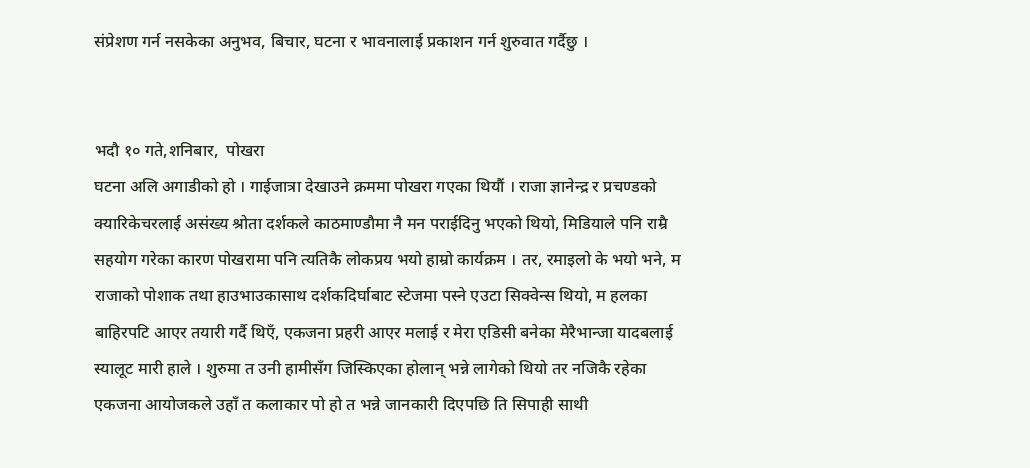संप्रेशण गर्न नसकेका अनुभव, बिचार, घटना र भावनालाई प्रकाशन गर्न शुरुवात गर्दैछु ।


भदौ १० गते,शनिबार,  पोखरा
घटना अलि अगाडीको हो । गाईजात्रा देखाउने क्रममा पोखरा गएका थियौं । राजा ज्ञानेन्द्र र प्रचण्डको क्यारिकेचरलाई असंख्य श्रोता दर्शकले काठमाण्डौमा नै मन पराईदिनु भएको थियो, मिडियाले पनि राम्रै सहयोग गरेका कारण पोखरामा पनि त्यतिकै लोकप्रय भयो हाम्रो कार्यक्रम । तर, रमाइलो के भयो भने, म राजाको पोशाक तथा हाउभाउकासाथ दर्शकदिर्घाबाट स्टेजमा पस्ने एउटा सिक्वेन्स थियो, म हलका बाहिरपटि आएर तयारी गर्दै थिएँ, एकजना प्रहरी आएर मलाई र मेरा एडिसी बनेका मेरैभान्जा यादबलाई स्यालूट मारी हाले । शुरुमा त उनी हामीसँग जिस्किएका होलान् भन्ने लागेको थियो तर नजिकै रहेका एकजना आयोजकले उहाँ त कलाकार पो हो त भन्ने जानकारी दिएपछि ति सिपाही साथी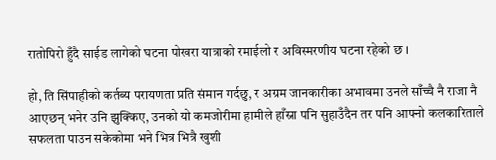रातोपिरो हुँदै साईड लागेको घटना पोखरा यात्राको रमाईलो र अविस्मरणीय घटना रहेको छ ।

हो, ति सिंपाहीको कर्तब्य परायणता प्रति संमान गर्दछु, र अग्रम जानकारीका अभावमा उनले साँच्चै नै राजा नै आएछन् भनेर उनि झुक्किए, उनको यो कमजोरीमा हामीले हाँस्ना पनि सुहाउँदैन तर पनि आफ्नो कलकारिताले सफलता पाउन सकेकोमा भने भित्र भित्रै खुशी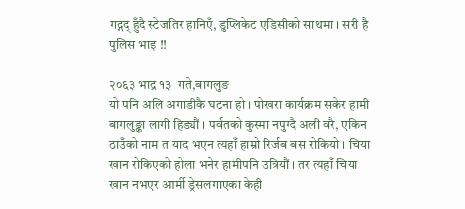गद्गद् हुँदै स्टेजतिर हानिएँ, डुप्लिकेट एडिसीको साथमा । सरी है पुलिस भाइ !!

२०६३ भाद्र १३  गते,बागलुङ
यो पनि अलि अगाडीकै घटना हो । पोखरा कार्यक्रम सकेर हामी बागलुङ्का लागी हिड्यौं । पर्वतको कुस्मा नपुग्दै अली वरै, एकिन ठाउँको नाम त याद भएन त्यहाँ हाम्रो रिर्जब बस रोकियो । चिया खान रोकिएको होला भनेर हामीपनि उत्रियौं । तर त्यहाँ चिया खान नभएर आर्मी ड्रेसलगाएका केही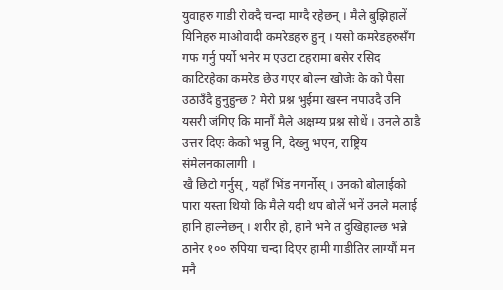युवाहरु गाडी रोक्दै चन्दा माग्दै रहेछन् । मैले बुझिहालें यिनिहरु माओवादी कमरेडहरु हुन् । यसो कमरेडहरुसँग गफ गर्नु पर्यो भनेर म एउटा टहरामा बसेर रसिद काटिरहेका कमरेड छेउ गएर बोल्न खोजेः के को पैसा उठाउँदै हुनुहुन्छ ? मेरो प्रश्न भुईमा खस्न नपाउदै उनि यसरी जंगिए कि मानौं मैले अक्षम्य प्रश्न सोधें । उनले ठाडै उत्तर दिएः केको भन्नु नि, देख्नु भएन, राष्ट्रिय संमेलनकालागी ।
खै छिटो गर्नुस्, यहाँ भिंड नगर्नोस् । उनको बोलाईको पारा यस्ता थियो कि मैले यदी थप बोलें भनें उनले मलाई हानि हाल्नेछन् । शरीर हो, हाने भने त दुखिहाल्छ भन्ने ठानेर १०० रुपिया चन्दा दिएर हामी गाडीतिर लाग्यौं मन मनै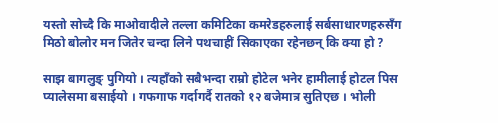यस्तो सोच्दै कि माओवादीले तल्ला कमिटिका कमरेडहरुलाई सर्बसाधारणहरुसँग मिठो बोलोर मन जितेर चन्दा लिने पथचाहीं सिकाएका रहेनछन् कि क्या हो ?

साझ बागलुङ् पुगियो । त्यहाँको सबैभन्दा राम्रो होटेल भनेर हामीलाई होटल पिस प्यालेसमा बसाईयो । गफगाफ गर्दागर्दै रातको १२ बजेमात्र सुतिएछ । भोली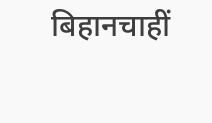बिहानचाहीं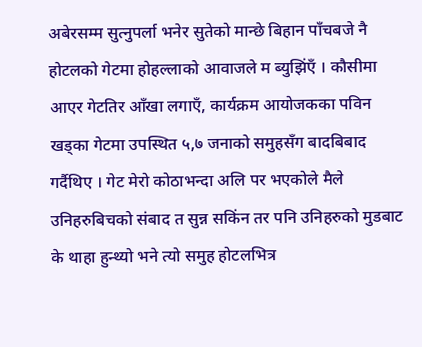अबेरसम्म सुत्नुपर्ला भनेर सुतेको मान्छे बिहान पाँचबजे नै होटलको गेटमा होहल्लाको आवाजले म ब्युझिंएँ । कौसीमा आएर गेटतिर आँखा लगाएँ, कार्यक्रम आयोजकका पविन खड्का गेटमा उपस्थित ५,७ जनाको समुहसँग बादबिबाद गर्दैथिए । गेट मेरो कोठाभन्दा अलि पर भएकोले मैले उनिहरुबिचको संबाद त सुन्न सकिंन तर पनि उनिहरुको मुडबाट के थाहा हुन्थ्यो भने त्यो समुह होटलभित्र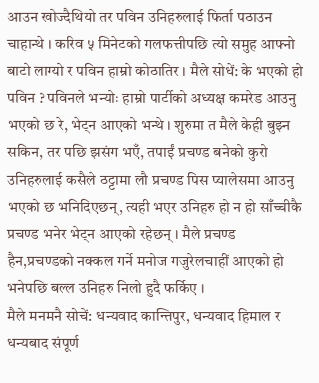आउन खोज्दैथियो तर पविन उनिहरुलाई फिर्ता पठाउन चाहान्थे । करिव ५ मिनेटको गलफत्तीपछि त्यो समुह आफ्नो बाटो लाग्यो र पविन हाम्रो कोठातिर । मैले सोधें: के भएको हो पविन ? पविनले भन्योः हाम्रो पार्टीको अध्यक्ष कमरेड आउनु भएको छ रे, भेट्न आएको भन्थे । शुरुमा त मैले केही बुझ्न सकिन, तर पछि झसंग भएँ, तपाईं प्रचण्ड बनेको कुरो उनिहरुलाई कसैले ठट्टामा लौ प्रचण्ड पिस प्यालेसमा आउनु भएको छ भनिदिएछन्, त्यही भएर उनिहरु हो न हो साँच्चीकै प्रचण्ड भनेर भेट्न आएको रहेछन् । मैले प्रचण्ड हैन,प्रचण्डको नक्कल गर्ने मनोज गजुरेलचाहीं आएको हो भनेपछि बल्ल उनिहरु निलो हुदै फर्किए ।
मैले मनमनै सोचें: धन्यवाद कान्तिपुर, धन्यवाद हिमाल र धन्यबाद संपूर्ण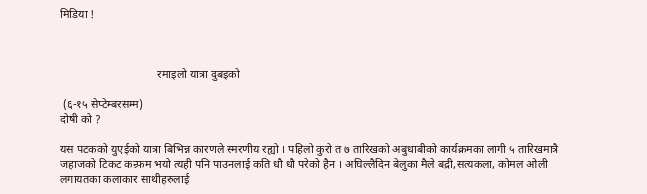मिडिया !



                                  रमाइलो यात्रा दुबइको

 (६-१५ सेप्टेम्बरसम्म)
दोषी को ?

यस पटकको युएईको यात्रा बिभिन्न कारणले स्मरणीय रह्यो । पहिलो कुरो त ७ तारिखको अबुधाबीको कार्यक्रमका लागी ५ तारिखमात्रै जहाजको टिकट कन्र्फम भयो त्यही पनि पाउनलाई कति धौ धौ परेको हैन । अघिल्लैदिन बेलुका मैले बद्री,सत्यकला, कोमल ओली लगायतका कलाकार साथीहरुलाई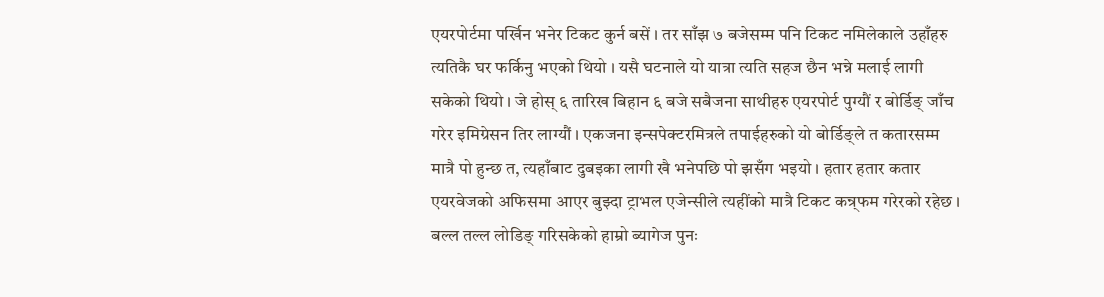एयरपोर्टमा पर्खिन भनेर टिकट कुर्न बसें । तर साँझ ७ बजेसम्म पनि टिकट नमिलेकाले उहाँहरु त्यतिकै घर फर्किनु भएको थियो । यसै घटनाले यो यात्रा त्यति सहज छैन भन्ने मलाई लागी सकेको थियो । जे होस् ६ तारिख बिहान ६ बजे सबैजना साथीहरु एयरपोर्ट पुग्यौं र बोर्डिङ् जाँच गरेर इमिग्रेसन तिर लाग्यौं । एकजना इन्सपेक्टरमित्रले तपाईहरुको यो बोर्डिङ्ले त कतारसम्म मात्रै पो हुन्छ त, त्यहाँबाट दुबइका लागी खै भनेपछि पो झसँग भइयो । हतार हतार कतार एयरवेजको अफिसमा आएर बुझ्दा ट्राभल एजेन्सीले त्यहींको मात्रै टिकट कन्र्फम गरेरको रहेछ । बल्ल तल्ल लोडिङ् गरिसकेको हाम्रो ब्यागेज पुनः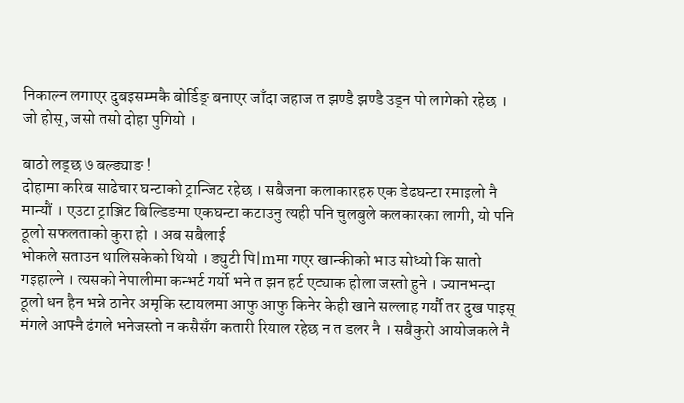निकाल्न लगाएर दुबइसम्मकै बोर्डिङ् बनाएर जाँदा जहाज त झण्डै झण्डै उड्न पो लागेको रहेछ । जो होस्, जसो तसो दोहा पुगियो ।

बाठो लड्छ ७ बल्ड्याङ !
दोहामा करिब साढेचार घन्टाको ट्रान्जिट रहेछ । सबैजना कलाकारहरु एक डेढघन्टा रमाइलो नै मान्यौं । एउटा ट्राञ्जिट बिल्डिङमा एकघन्टा कटाउनु त्यही पनि चुलबुले कलकारका लागी, यो पनि ठूलो सफलताको कुरा हो । अब सबैलाई
भोकले सताउन थालिसकेको थियो । ड्युटी पि|mमा गएर खान्कीको भाउ सोध्यो कि सातो गइहाल्ने । त्यसको नेपालीमा कन्भर्ट गर्यो भने त झन हर्ट एट्याक होला जस्तो हुने । ज्यानभन्दा ठूलो धन हैन भन्ने ठानेर अमृकि स्टायलमा आफु आफु किनेर केही खाने सल्लाह गर्यौ तर दुख पाइस् मंगले आफ्नै ढंगले भनेजस्तो न कसैसँग कतारी रियाल रहेछ न त डलर नै । सबैकुरो आयोजकले नै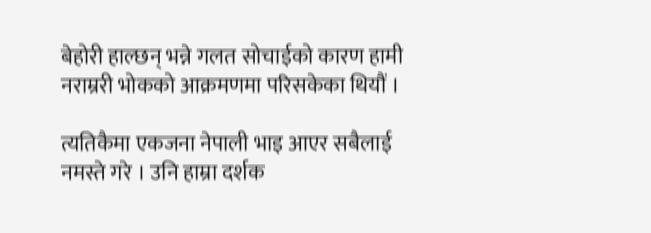बेहोरी हाल्छन् भन्ने गलत सोचाईको कारण हामी नराम्ररी भोकको आक्रमणमा परिसकेका थियौं ।

त्यतिकैमा एकजना नेपाली भाइ आएर सबैलाई नमस्ते गरे । उनि हाम्रा दर्शक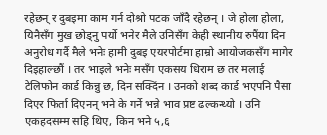रहेछन् र दुबइमा काम गर्न दोश्रो पटक जाँदै रहेछन् । जे होला होला, यिनैसँग मुख छोड्नु पर्यो भनेर मैले उनिसँग केही स्थानीय रुपैंया दिन अनुरोध गर्दै मैले भनेः हामी दुबइ एयरपोर्टमा हाम्रो आयोजकसँग मागेर दिइहाल्छौं । तर भाइले भनेः मसँग एकसय धिराम छ तर मलाई टेलिफोन कार्ड किन्नु छ, दिन सक्दिंन । उनको शब्द कार्ड भएपनि पैसा दिएर फिर्ता दिएनन् भने के गर्ने भन्ने भाव प्रष्ट ढल्कन्थ्यो । उनि एकहदसम्म सहि थिए, किन भने ५,६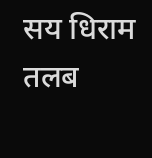सय धिराम तलब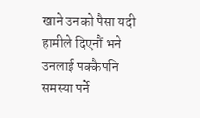खाने उनको पैसा यदी हामीले दिएनौं भने उनलाई पक्कैपनि समस्या पर्ने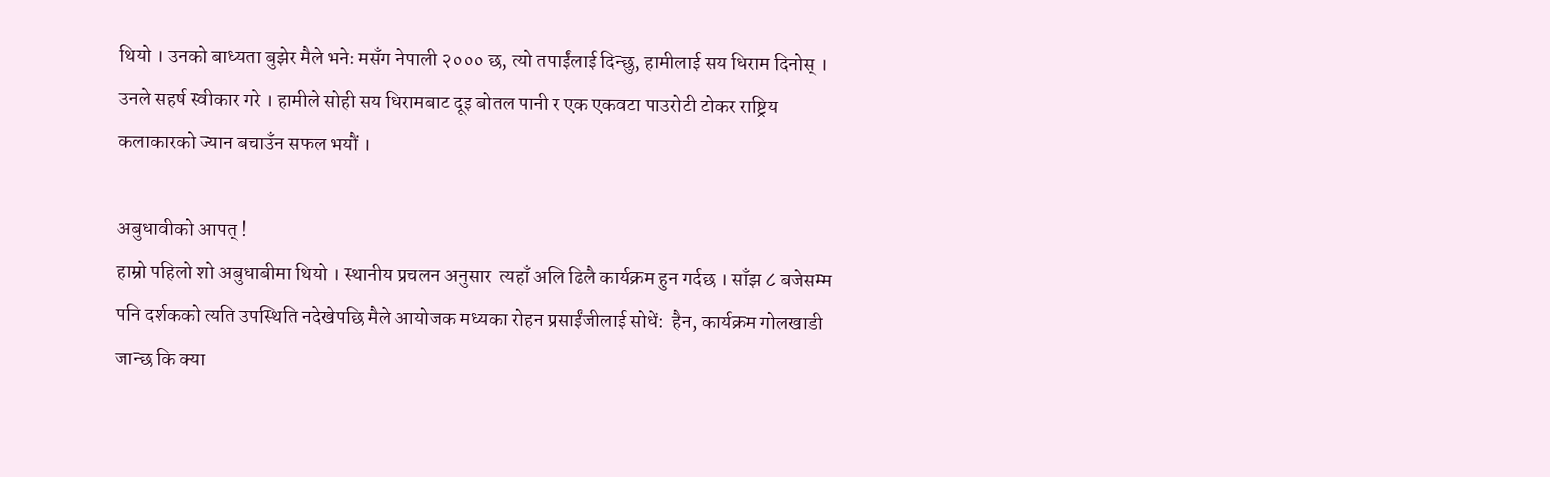थियो । उनको बाध्यता बुझेर मैले भनेः मसँग नेपाली २००० छ, त्यो तपाईंलाई दिन्छु, हामीलाई सय धिराम दिनोस् । उनले सहर्ष स्वीकार गरे । हामीले सोही सय धिरामबाट दूइ बोतल पानी र एक एकवटा पाउरोटी टोकर राष्ट्रिय कलाकारको ज्यान बचाउँन सफल भयौं ।

अबुधावीको आपत् !
हाम्रो पहिलो शो अबुधाबीमा थियो । स्थानीय प्रचलन अनुसार  त्यहाँ अलि ढिलै कार्यक्रम हुन गर्दछ । साँझ ८ बजेसम्म पनि दर्शकको त्यति उपस्थिति नदेखेपछि मैले आयोजक मध्यका रोहन प्रसाईंजीलाई सोधें:  हैन, कार्यक्रम गोलखाडी जान्छ कि क्या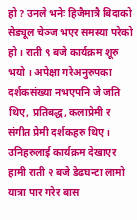हो ? उनले भनेः हिजैमात्रै बिदाको सेड्यूल चेञ्ज भएर समस्या परेको हो । राती ९ बजे कार्यक्रम शूरु भयो । अपेक्षा गरेअनुरुपका दर्शकसंख्या नभएपनि जे जति थिए, प्रतिबद्ध, कलाप्रेमी र संगीत प्रेमी दर्शकहरु थिए । उनिहरुलाई कार्यक्रम देखाएर हामी राती २ बजे डेढघन्टा लामो यात्रा पार गरेर बास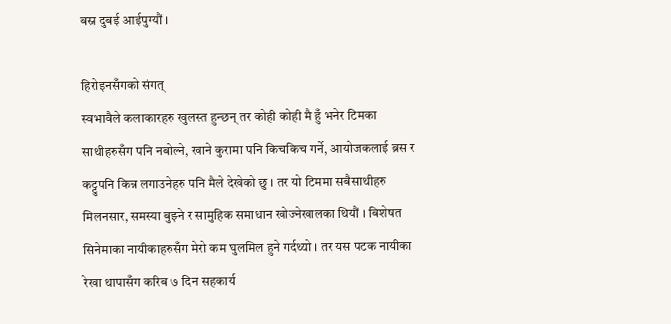बस्न दुबई आईपुग्यौं ।

हिरोइनसँगको संगत्
स्वभावैले कलाकारहरु खुलस्त हुन्छन् तर कोही कोही मै हुँ भनेर टिमका साथीहरुसँग पनि नबोल्ने, खाने कुरामा पनि किचकिच गर्ने, आयोजकलाई ब्रस र कट्टुपनि किन्न लगाउनेहरु पनि मैले देखेको छु । तर यो टिममा सबैसाथीहरु मिलनसार, समस्या बुझ्ने र सामुहिक समाधान खोज्नेखालका थियौं । बिशेषत सिनेमाका नायीकाहरुसँग मेरो कम घुलमिल हुने गर्दथ्यो । तर यस पटक नायीका रेखा थापासँग करिब ७ दिन सहकार्य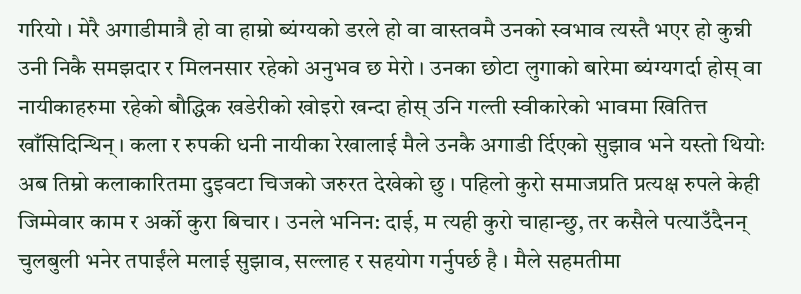गरियो । मेरै अगाडीमात्रै हो वा हाम्रो ब्यंग्यको डरले हो वा वास्तवमै उनको स्वभाव त्यस्तै भएर हो कुन्नी उनी निकै समझदार र मिलनसार रहेको अनुभव छ मेरो । उनका छोटा लुगाको बारेमा ब्यंग्यगर्दा होस् वा नायीकाहरुमा रहेको बौद्धिक खडेरीको खोइरो खन्दा होस् उनि गल्ती स्वीकारेको भावमा खितित्त खाँसिदिन्थिन् । कला र रुपकी धनी नायीका रेखालाई मैले उनकै अगाडी र्दिएको सुझाव भने यस्तो थियोः अब तिम्रो कलाकारितमा दुइवटा चिजको जरुरत देखेको छु । पहिलो कुरो समाजप्रति प्रत्यक्ष रुपले केही जिम्मेवार काम र अर्को कुरा बिचार । उनले भनिन: दाई, म त्यही कुरो चाहान्छु, तर कसैले पत्याउँदैनन् चुलबुली भनेर तपाईंले मलाई सुझाव, सल्लाह र सहयोग गर्नुपर्छ है । मैले सहमतीमा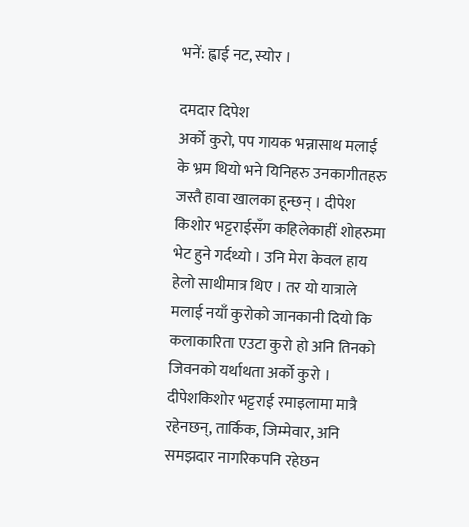भनें: ह्वाई नट, स्योर ।

दमदार दिपेश
अर्को कुरो, पप गायक भन्नासाथ मलाई के भ्रम थियो भने यिनिहरु उनकागीतहरु जस्तै हावा खालका हून्छन् । दीपेश किशोर भट्टराईसँग कहिलेकाहीं शोहरुमा भेट हुने गर्दथ्यो । उनि मेरा केवल हाय हेलो साथीमात्र थिए । तर यो यात्राले मलाई नयाँ कुरोको जानकानी दियो कि कलाकारिता एउटा कुरो हो अनि तिनको जिवनको यर्थाथता अर्को कुरो । दीपेशकिशोर भट्टराई रमाइलामा मात्रै रहेनछन्, तार्किक, जिम्मेवार, अनि समझदार नागरिकपनि रहेछन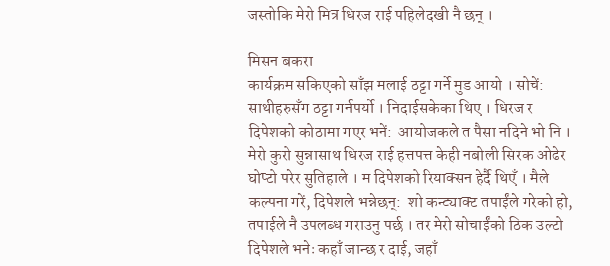जस्तोकि मेरो मित्र धिरज राई पहिलेदखी नै छन् ।

मिसन बकरा
कार्यक्रम सकिएको साँझ मलाई ठट्टा गर्ने मुड आयो । सोचें: साथीहरुसँग ठट्टा गर्नपर्यो । निदाईसकेका थिए । धिरज र दिपेशको कोठामा गएर भनें:  आयोजकले त पैसा नदिने भो नि । मेरो कुरो सुन्नासाथ धिरज राई हत्तपत्त केही नबोली सिरक ओढेर घोप्टो परेर सुतिहाले । म दिपेशको रियाक्सन हेर्दै थिएँ । मैले कल्पना गरें, दिपेशले भन्नेछन्:  शो कन्ट्याक्ट तपाईंले गरेको हो, तपाईले नै उपलब्ध गराउनु पर्छ । तर मेरो सोचाईंको ठिक उल्टो दिपेशले भनेः कहाँ जान्छ र दाई, जहाँ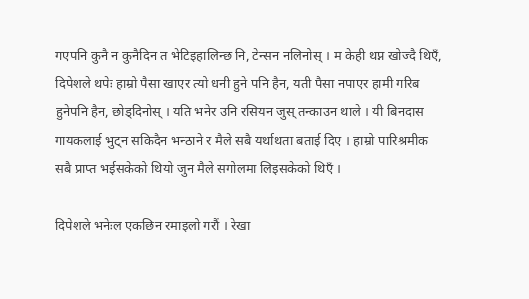गएपनि कुनै न कुनैदिन त भेटिइहालिन्छ नि, टेन्सन नलिनोस् । म केही थप्न खोज्दै थिएँ, दिपेशले थपेः हाम्रो पैसा खाएर त्यो धनी हुने पनि हैन, यती पैसा नपाएर हामी गरिब हुनेपनि हैन, छोड्दिनोस् । यति भनेर उनि रसियन जुस् तन्काउन थाले । यी बिनदास गायकलाई भुट्न सकिदैन भन्ठाने र मैले सबै यर्थाथता बताई दिए । हाम्रो पारिश्रमीक सबै प्राप्त भईसकेको थियो जुन मैले सगोलमा लिइसकेको थिएँ ।

दिपेशले भनेःल एकछिन रमाइलो गरौं । रेखा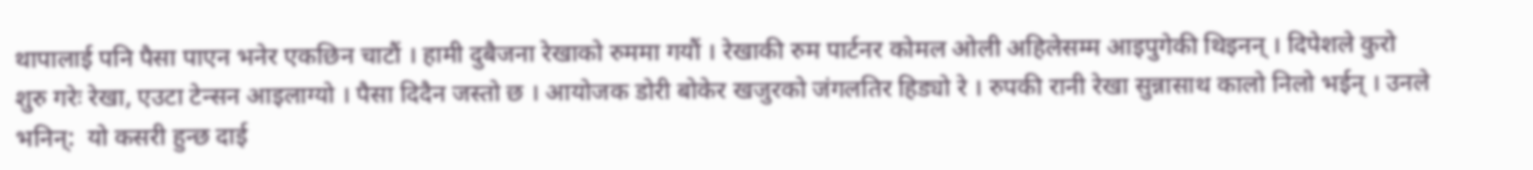थापालाई पनि पैसा पाएन भनेर एकछिन चाटौं । हामी दुबैजना रेखाको रुममा गयौं । रेखाकी रुम पार्टनर कोमल ओली अहिलेसम्म आइपुगेकी थिइनन् । दिपेशले कुरो शुरु गरेः रेखा, एउटा टेन्सन आइलाग्यो । पैसा दिदैन जस्तो छ । आयोजक डोरी बोकेर खजुरको जंगलतिर हिड्यो रे । रुपकी रानी रेखा सुन्नासाथ कालो निलो भईन् । उनले भनिन्:  यो कसरी हुन्छ दाई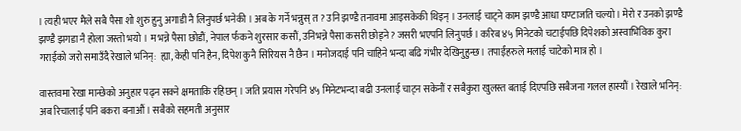। त्यही भएर मैले सबै पैसा शो शुरु हुनु अगाडी नै लिनुपर्छ भनेकी । अब के गर्ने भन्नुस् त ? उनि झण्डै तनावमा आइसकेकी थिइन् । उनलाई चाट्ने काम झण्डै आधा घण्टाजति चल्यो । मेरो र उनको झण्डै झण्डै झगडा नै होला जस्तो भयो । म भन्ने पैसा छोडौं, नेपाल र्फकने शुरसार कसौं, उनिभन्ने पैसा कसरी छोड्ने ? जसरी भएपनि लिनुपर्छ । करिब ४५ मिनेटको चटाईपछि दिपेशको अस्वाभिविक कुरा गराईको जरो समाउँदै रेखाले भनिन्:  ह्या, केही पनि हैन, दिपेश कुनै सिरियस नै छैन । मनोजदाई पनि चाहिने भन्दा बढि गंभीर देखिनुहुन्छ । तपाईंहरुले मलाई चाटेको मात्र हो ।

वास्तवमा रेखा मान्छेको अनुहार पढ्न सक्ने क्षमताकि रहिछन् । जति प्रयास गरेपनि ४५ मिनेटभन्दा बढी उनलाई चाट्न सकेनौं र सबैकुरा खुलस्त बताई दिएपछि सबैजना गलल हास्यौं । रेखाले भनिन्:  अब रिचालाई पनि बकरा बनाऔं । सबैको सहमती अनुसार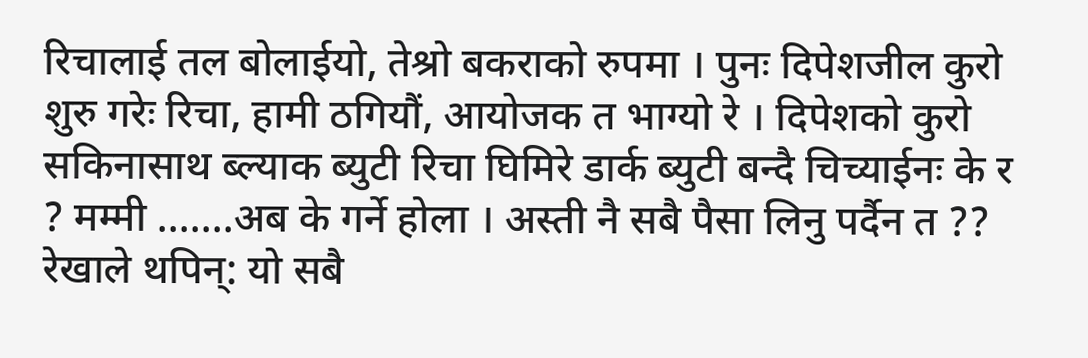रिचालाई तल बोलाईयो, तेश्रो बकराको रुपमा । पुनः दिपेशजील कुरो शुरु गरेः रिचा, हामी ठगियौं, आयोजक त भाग्यो रे । दिपेशको कुरो सकिनासाथ ब्ल्याक ब्युटी रिचा घिमिरे डार्क ब्युटी बन्दै चिच्याईनः के र ? मम्मी .......अब के गर्ने होला । अस्ती नै सबै पैसा लिनु पर्दैन त ??  रेखाले थपिन्: यो सबै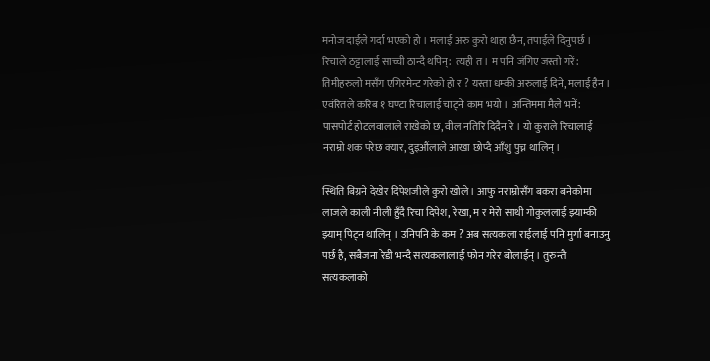मनोज दाईले गर्दा भएको हो । मलाई अरु कुरो थाहा छैन, तपाईले दिनुपर्छ । रिचाले ठट्टालाई साच्ची ठान्दै थपिन्:  त्यही त । म पनि जंगिए जस्तो गरें:  तिमीहरुलो मसँग एगिरमेन्ट गरेको हो र ? यस्ता धम्की अरुलाई दिने, मलाई हैन । एवंरितले करिब १ घण्टा रिचालाई चाट्ने काम भयो । अन्तिममा मैले भनें:  पासपोर्ट होटलवालाले राखेको छ, वील नतिरि दिदैन रे । यो कुराले रिचालाई नराम्रो शक परेछ क्यार, दुइऔंलाले आखा छोप्दै आँशु पुच्न थालिन् ।

स्थिति बिग्रने देखेर दिपेशजीले कुरो खोले । आफु नराम्रोसँग बकरा बनेकोमा लाजले काली नीली हुँदै रिचा दिपेश, रेखा, म र मेरो साथी गोकुललाई झ्याम्की झ्याम् पिट्न थालिन् । उनिपनि के कम ? अब सत्यकला राईलाई पनि मुर्गा बनाउनु पर्छ है, सबैजना रेडी भन्दै सत्यकलालाई फोन गरेर बोलाईन् । तुरुन्तै सत्यकलाको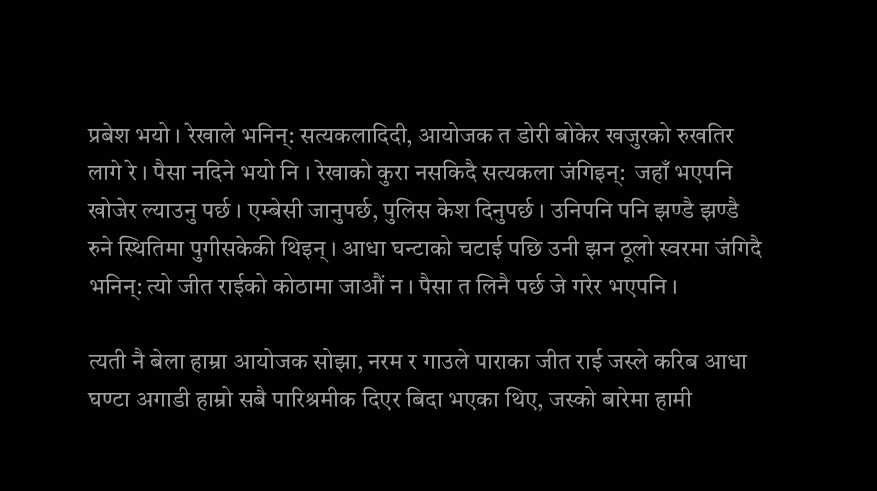प्रबेश भयो । रेखाले भनिन्: सत्यकलादिदी, आयोजक त डोरी बोकेर खजुरको रुखतिर लागे रे । पैसा नदिने भयो नि । रेखाको कुरा नसकिदै सत्यकला जंगिइन्:  जहाँ भएपनि खोजेर ल्याउनु पर्छ । एम्बेसी जानुपर्छ, पुलिस केश दिनुपर्छ । उनिपनि पनि झण्डै झण्डै रुने स्थितिमा पुगीसकेकी थिइन् । आधा घन्टाको चटाई पछि उनी झन ठूलो स्वरमा जंगिदै भनिन्: त्यो जीत राईको कोठामा जाऔं न । पैसा त लिनै पर्छ जे गरेर भएपनि ।

त्यती नै बेला हाम्रा आयोजक सोझा, नरम र गाउले पाराका जीत राई जस्ले करिब आधा घण्टा अगाडी हाम्रो सबै पारिश्रमीक दिएर बिदा भएका थिए, जस्को बारेमा हामी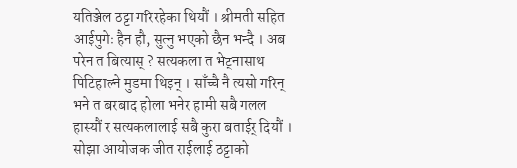यतिञ्जेल ठट्टा गरिरहेका थियौं । श्रीमती सहित आईपुगेः हैन हौ, सुत्नु भएको छैन भन्दै । अब परेन त बित्यास् ? सत्यकला त भेट्नासाथ पिटिहाल्ने मुडमा थिइन् । साँच्चै नै त्यसो गरिन् भने त बरबाद होला भनेर हामी सबै गलल हास्यौं र सत्यकलालाई सबै कुरा बताईर् दियौं । सोझा आयोजक जीत राईलाई ठट्टाको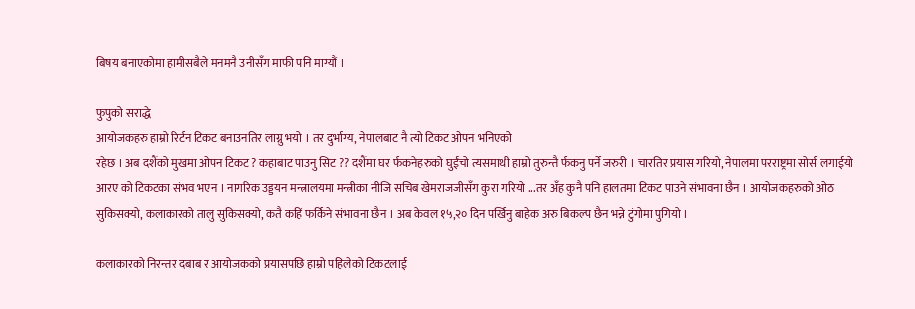बिषय बनाएकोमा हामीसबैले मनमनै उनीसँग माफी पनि माग्यौं ।

फुपुको सराद्धे
आयोजकहरु हाम्रो रिर्टन टिकट बनाउनतिर लाग्नु भयो । तर दुर्भाग्य, नेपालबाट नै त्यो टिकट ओपन भनिएको
रहेछ । अब दशैंको मुखमा ओपन टिकट ? कहाबाट पाउनु सिट ?? दशैंमा घर र्फकनेहरुको घुईंचो त्यसमाथी हाम्रो तुरुन्तै र्फकनु पर्ने जरुरी । चारतिर प्रयास गरियो, नेपालमा परराष्ट्रमा सोर्स लगाईयो आरए को टिकटका संभव भएन । नागरिक उड्डयन मन्त्रालयमा मन्त्रीका नीजि सचिब खेमराजजीसँग कुरा गरियो ...तर अँह कुनै पनि हालतमा टिकट पाउने संभावना छैन । आयोजकहरुको ओठ सुकिसक्यो, कलाकारको तालु सुकिसक्यो, कतै कहिं फर्किने संभावना छैन । अब केवल १५,२० दिन पर्खिनु बाहेक अरु बिकल्प छैन भन्ने टुंगोमा पुगियो ।

कलाकारको निरन्तर दबाब र आयोजकको प्रयासपछि हाम्रो पहिलेको टिकटलाई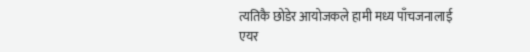त्यतिकै छोडेर आयोजकले हामी मध्य पाँचजनालाई एयर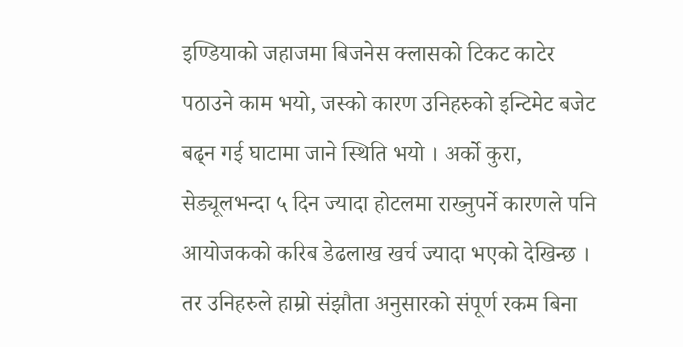इण्डियाको जहाजमा बिजनेस क्लासको टिकट काटेर पठाउने काम भयो, जस्को कारण उनिहरुको इन्टिमेट बजेट बढ्न गई घाटामा जाने स्थिति भयो । अर्को कुरा, सेड्यूलभन्दा ५ दिन ज्यादा होटलमा राख्नुपर्ने कारणले पनि आयोजकको करिब डेढलाख खर्च ज्यादा भएको देखिन्छ । तर उनिहरुले हाम्रो संझौता अनुसारको संपूर्ण रकम बिना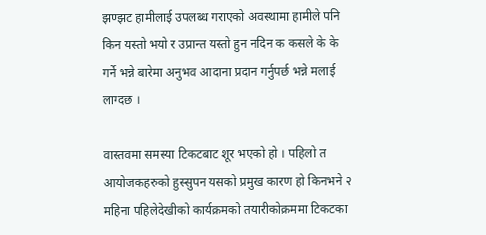झण्झट हामीलाई उपलब्ध गराएको अवस्थामा हामीले पनि किन यस्तो भयो र उप्रान्त यस्तो हुन नदिन क कसले के के गर्ने भन्ने बारेमा अनुभव आदाना प्रदान गर्नुपर्छ भन्ने मलाई लाग्दछ ।

वास्तवमा समस्या टिकटबाट शूर भएको हो । पहिलो त आयोजकहरुको हुस्सुपन यसको प्रमुख कारण हो किनभने २ महिना पहिलेदेखीको कार्यक्रमको तयारीकोक्रममा टिकटका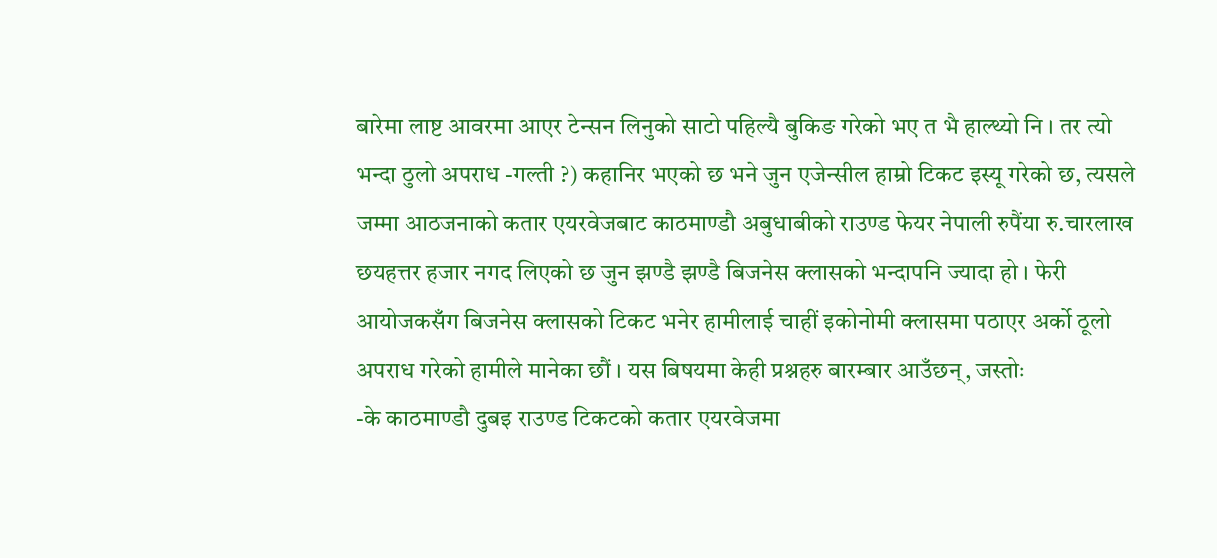बारेमा लाष्ट आवरमा आएर टेन्सन लिनुको साटो पहिल्यै बुकिङ गरेको भए त भै हाल्थ्यो नि । तर त्यो भन्दा ठुलो अपराध -गल्ती ?) कहानिर भएको छ भने जुन एजेन्सील हाम्रो टिकट इस्यू गरेको छ, त्यसले जम्मा आठजनाको कतार एयरवेजबाट काठमाण्डौ अबुधाबीको राउण्ड फेयर नेपाली रुपैंया रु.चारलाख छयहत्तर हजार नगद लिएको छ जुन झण्डै झण्डै बिजनेस क्लासको भन्दापनि ज्यादा हो । फेरी आयोजकसँग बिजनेस क्लासको टिकट भनेर हामीलाई चाहीं इकोनोमी क्लासमा पठाएर अर्को ठूलो अपराध गरेको हामीले मानेका छौं । यस बिषयमा केही प्रश्नहरु बारम्बार आउँछन्, जस्तोः
-के काठमाण्डौ दुबइ राउण्ड टिकटको कतार एयरवेजमा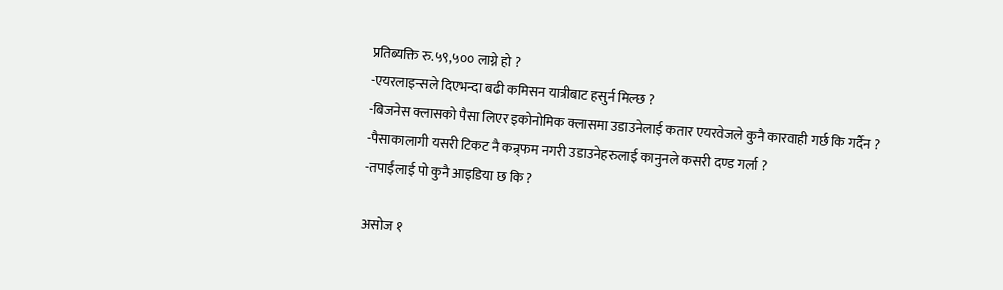प्रतिब्यक्ति रु.५९,५०० लाग्ने हो ?
-एयरलाइन्सले दिएभन्दा बढी कमिसन यात्रीबाट हसुर्न मिल्छ ?
-बिजनेस क्लासको पैसा लिएर इकोनोमिक क्लासमा उडाउनेलाई कतार एयरवेजले कुनै कारवाही गर्छ कि गर्दैन ?
-पैसाकालागी यसरी टिकट नै कन्र्फम नगरी उडाउनेहरुलाई कानुनले कसरी दण्ड गर्ला ?
-तपाईंलाई पो कुनै आइडिया छ कि ?

असोज १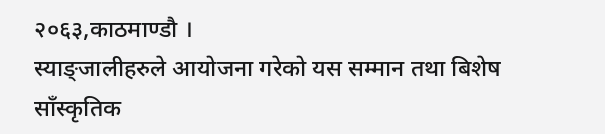२०६३,काठमाण्डौ ।
स्याङ्जालीहरुले आयोजना गरेको यस सम्मान तथा बिशेष साँस्कृतिक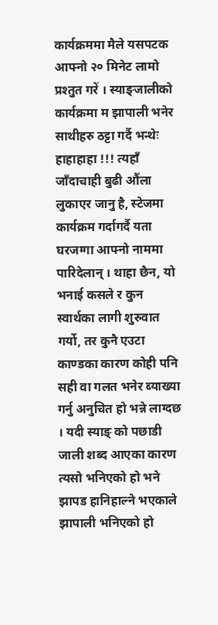कार्यक्रममा मैले यसपटक आफ्नो २० मिनेट लामो प्रश्तुत गरें । स्याङ्जालीको कार्यक्रमा म झापाली भनेर साथीहरु ठट्टा गर्दै भन्थेः हाहाहाहा !!! त्यहाँ जाँदाचाही बुढी औंला लुकाएर जानु है, स्टेजमा कार्यक्रम गर्दागर्दै यता घरजग्गा आफ्नो नाममा पारिदेलान् । थाहा छैन, यो भनाई कसले र कुन स्वार्थका लागी शुरुवात गर्यो, तर कुनै एउटा काण्डका कारण कोही पनि सही वा गलत भनेर ब्याख्या गर्नु अनुचित हो भन्ने लाग्दछ । यदी स्याङ् को पछाडी जाली शब्द आएका कारण त्यसो भनिएको हो भने झापड हानिहाल्ने भएकाले झापाली भनिएको हो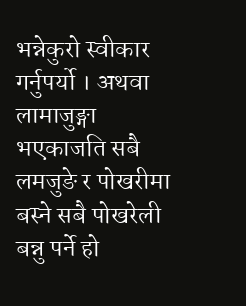भन्नेकुरो स्वीकार गर्नुपर्यो । अथवा लामाजुङ्गा भएकाजति सबै लमजुङे र पोखरीमा बस्ने सबै पोखरेली बन्नु पर्ने हो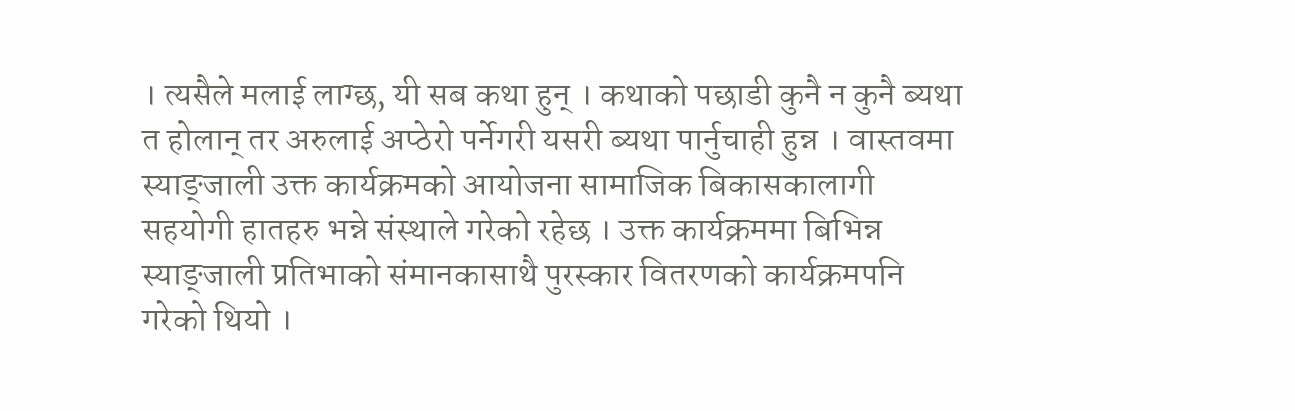। त्यसैले मलाई लाग्छ, यी सब कथा हुन् । कथाको पछाडी कुनै न कुनै ब्यथा त होलान् तर अरुलाई अप्ठेरो पर्नेगरी यसरी ब्यथा पार्नुचाही हुन्न । वास्तवमा स्याङ्जाली उक्त कार्यक्रमको आयोजना सामाजिक बिकासकालागी सहयोगी हातहरु भन्ने संस्थाले गरेको रहेछ । उक्त कार्यक्रममा बिभिन्न स्याङ्जाली प्रतिभाको संमानकासाथै पुरस्कार वितरणको कार्यक्रमपनि गरेको थियो ।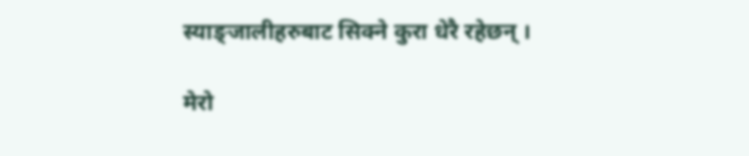स्याङ्जालीहरुबाट सिक्ने कुरा धेरै रहेछन् ।

मेरो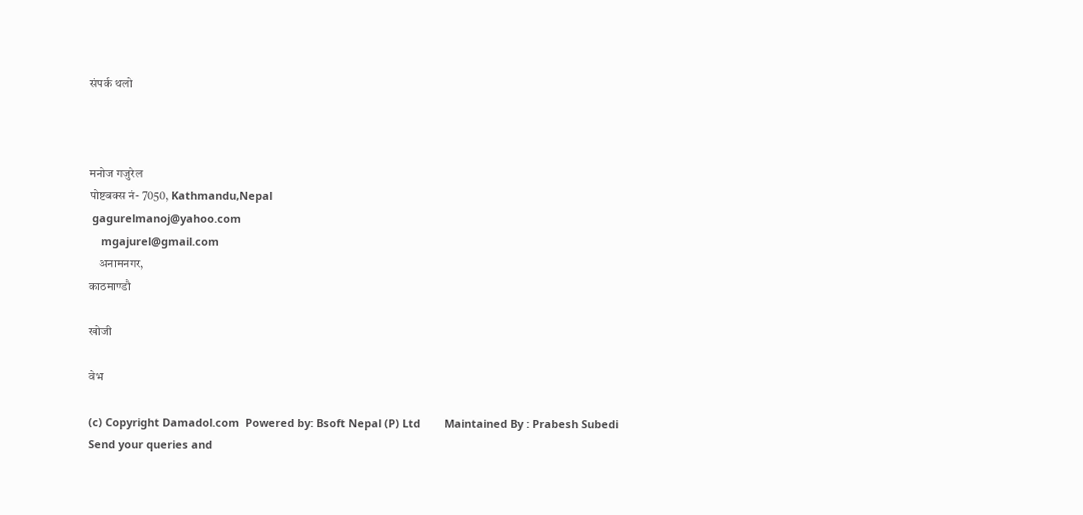संपर्क थलो



मनोज गजुरेल
पोष्टबक्स नं- 7050, Kathmandu,Nepal
 gagurelmanoj@yahoo.com
    mgajurel@gmail.com
    अनामनगर,
काठमाण्डौ

खोजी

वेभ

(c) Copyright Damadol.com  Powered by: Bsoft Nepal (P) Ltd        Maintained By : Prabesh Subedi
Send your queries and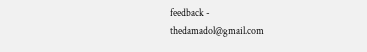feedback -
thedamadol@gmail.com